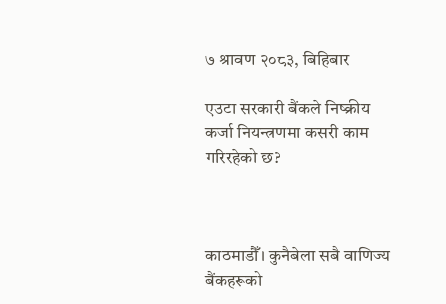७ श्रावण २०८३, बिहिबार

एउटा सरकारी बैंकले निष्क्रीय कर्जा नियन्त्रणमा कसरी काम गरिरहेको छ?



काठमाडौँ। कुनैबेला सबै वाणिज्य बैंकहरूको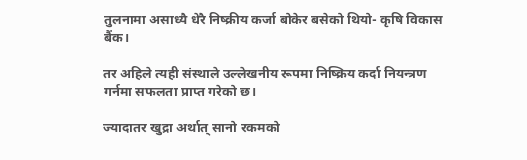तुलनामा असाध्यै धेरै निष्क्रीय कर्जा बोकेर बसेको थियो- कृषि विकास बैंक।

तर अहिले त्यही संस्थाले उल्लेखनीय रूपमा निष्क्रिय कर्दा नियन्त्रण गर्नमा सफलता प्राप्त गरेको छ।

ज्यादातर खुद्रा अर्थात् सानो रकमको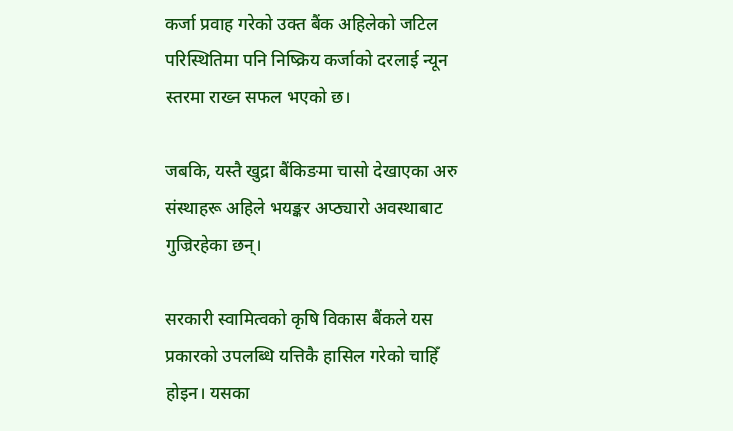कर्जा प्रवाह गरेको उक्त बैंक अहिलेको जटिल परिस्थितिमा पनि निष्क्रिय कर्जाको दरलाई न्यून स्तरमा राख्न सफल भएको छ।

जबकि, यस्तै खुद्रा बैंकिङमा चासो देखाएका अरु संस्थाहरू अहिले भयङ्कर अप्ठ्यारो अवस्थाबाट गुज्रिरहेका छन्।

सरकारी स्वामित्वको कृषि विकास बैंकले यस प्रकारको उपलब्धि यत्तिकै हासिल गरेको चाहिँ होइन। यसका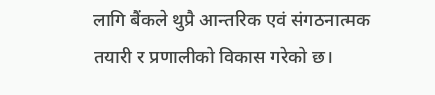लागि बैंकले थुप्रै आन्तरिक एवं संगठनात्मक तयारी र प्रणालीको विकास गरेको छ।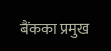बैंकका प्रमुख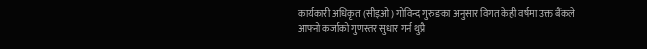कार्यकारी अधिकृत (सीइओ) गोविन्द गुरुङका अनुसार विगत केही वर्षमा उक्त बैंकले आफ्नो कर्जाको गुणस्तर सुधार गर्न थुप्रै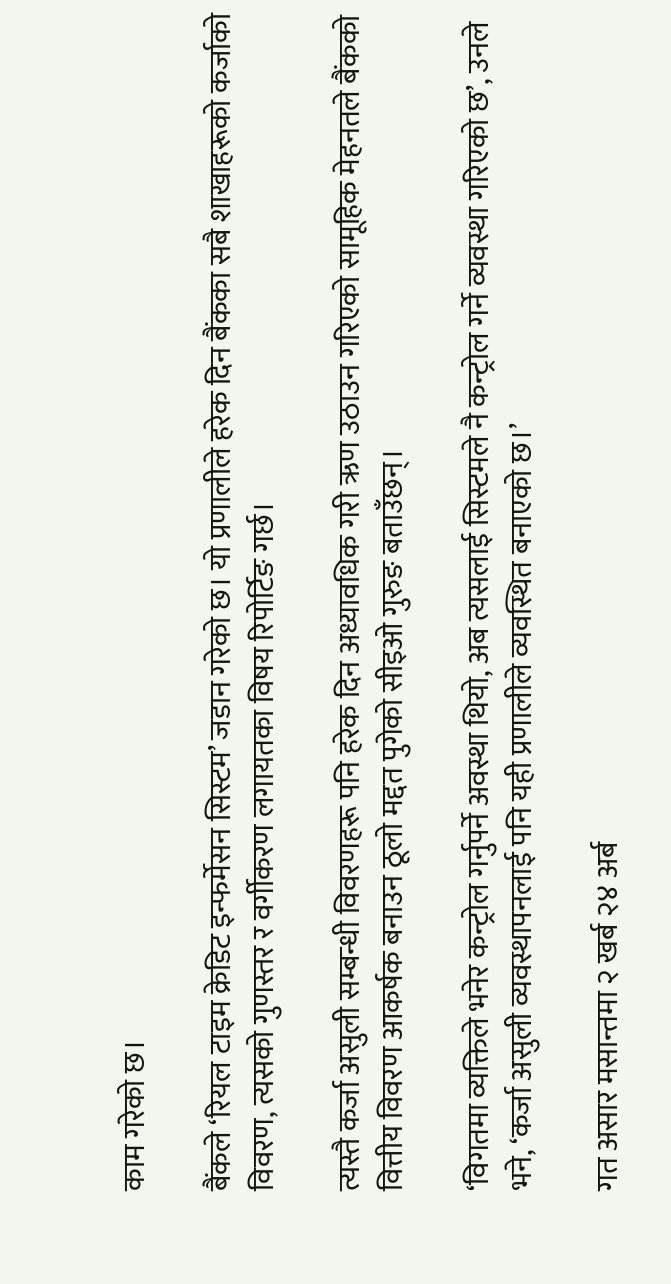काम गरेको छ।

बैंकले ‘रियल टाइम क्रेडिट इन्फर्मेसन सिस्टम’ जडान गरेको छ। यो प्रणालीले हरेक दिन बैंकका सबै शाखाहरूको कर्जाको विवरण, त्यसको गुणस्तर र वर्गीकरण लगायतका विषय रिपोर्टिङ गर्छ।

त्यस्तै कर्जा असुली सम्बन्धी विवरणहरू पनि हरेक दिन अध्यावधिक गरी ऋण उठाउन गरिएको सामूहिक मेहनतले बैंकको वित्तीय विवरण आकर्षक बनाउन ठूलो मद्दत पुगेको सीइओ गुरुङ बताउँछन्।

‘विगतमा व्यक्तिले भनेर कन्ट्रोल गर्नुपर्ने अवस्था थियो, अब त्यसलाई सिस्टमले नै कन्ट्रोल गर्ने व्यवस्था गरिएको छ’, उनले भने, ‘कर्जा असुली व्यवस्थापनलाई पनि यही प्रणालीले व्यवस्थित बनाएको छ।’

गत असार मसान्तमा २ खर्ब २४ अर्ब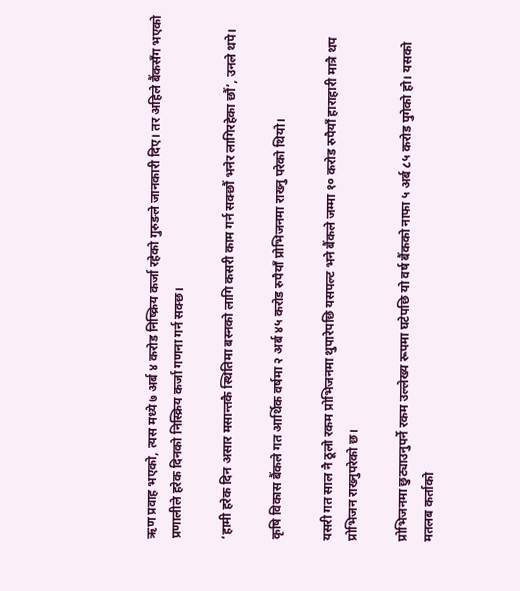ऋण प्रवाह भएको, त्यस मध्ये ७ अर्ब ४ करोड निष्क्रिय कर्जा रहेको गुरुङले जानकारी दिए। तर अहिले बैंकसँग भएको प्रणालीले हरेक दिनको निस्क्रिय कर्जा गणना गर्न सक्छ।

‘हामी हरेक दिन असार मसान्तकै स्थितिमा बस्नको लागि कसरी काम गर्न सक्छौं भनेर लागिरहेका छौं’, उनले थपे।

कृषि विकास बैंकले गत आर्थिक वर्षमा २ अर्ब ४५ करोड रुपैयाँ प्रोभिजनमा राख्नु परेको थियो।

यसरी गत साल नै ठूलो रकम प्रोभिजनमा थुपारेपछि यसपल्ट भने बैंकले जम्मा १० करोड रुपैयाँ हाराहारी मात्रै थप प्रोभिजन राख्नुपरेको छ।

प्रोभिजनमा छुट्याउनुपर्ने रकम उल्लेख्य रूपमा घटेपछि यो वर्ष बैंकको नाफा ५ अर्ब ८५ करोड पुगेको हो। यसको मतलब कर्ताको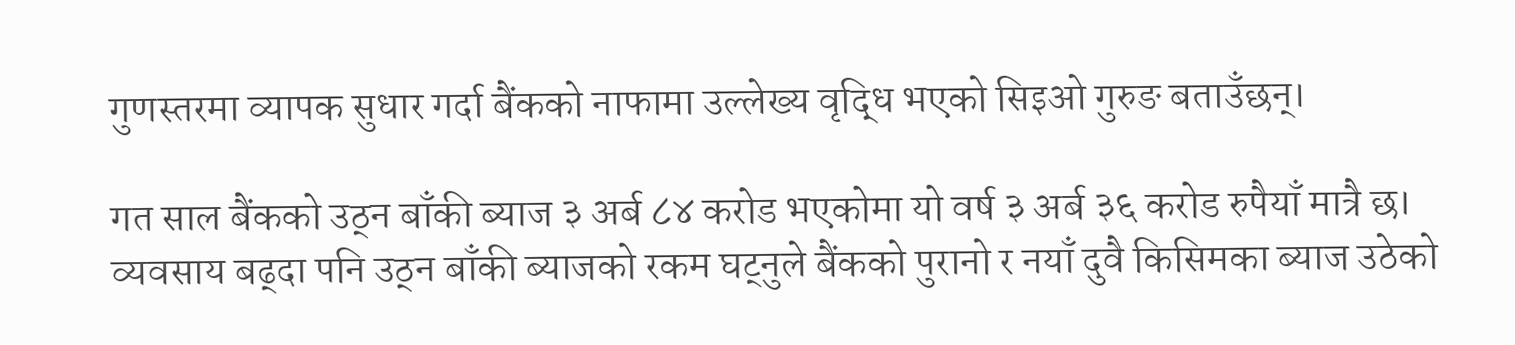गुणस्तरमा व्यापक सुधार गर्दा बैंकको नाफामा उल्लेख्य वृद्धि भएको सिइओ गुरुङ बताउँछन्।

गत साल बैंकको उठ्न बाँकी ब्याज ३ अर्ब ८४ करोड भएकोमा यो वर्ष ३ अर्ब ३६ करोड रुपैयाँ मात्रै छ। व्यवसाय बढ्दा पनि उठ्न बाँकी ब्याजको रकम घट्नुले बैंकको पुरानो र नयाँ दुवै किसिमका ब्याज उठेको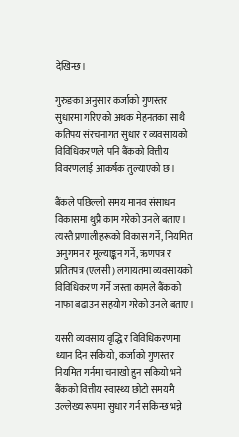देखिन्छ।

गुरुङका अनुसार कर्जाको गुणस्तर सुधारमा गरिएको अथक मेहनतका साथै कतिपय संरचनागत सुधार र व्यवसायको विविधिकरणले पनि बैंकको वित्तीय विवरणलाई आकर्षक तुल्याएको छ।

बैंकले पछिल्लो समय मानव संसाधन विकासमा थुप्रै काम गरेको उनले बताए। त्यस्तै प्रणालीहरूको विकास गर्ने, नियमित अनुगमन र मूल्याङ्कन गर्ने, ऋणपत्र र प्रतितपत्र (एलसी) लगायतमा व्यवसायको विविधिकरण गर्ने जस्ता कामले बैंकको नाफा बढाउन सहयोग गरेको उनले बताए।

यसरी व्यवसाय वृद्धि र विविधिकरणमा ध्यान दिन सकियो, कर्जाको गुणस्तर नियमित गर्नमा चनाखो हुन सकियो भने बैंकको वित्तीय स्वास्थ्य छोटो समयमै उल्लेख्य रूपमा सुधार गर्न सकिन्छ भन्ने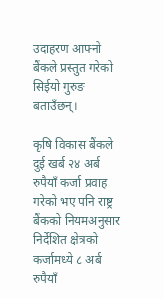उदाहरण आफ्नो बैंकले प्रस्तुत गरेको सिईयो गुरुङ बताउँछन्।

कृषि विकास बैंकले दुई खर्ब २४ अर्ब रुपैयाँ कर्जा प्रवाह गरेको भए पनि राष्ट्र बैंकको नियमअनुसार निर्देशित क्षेत्रको कर्जामध्ये ८ अर्ब रुपैयाँ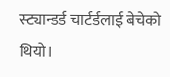स्ट्यान्डर्ड चार्टर्डलाई बेचेको थियो।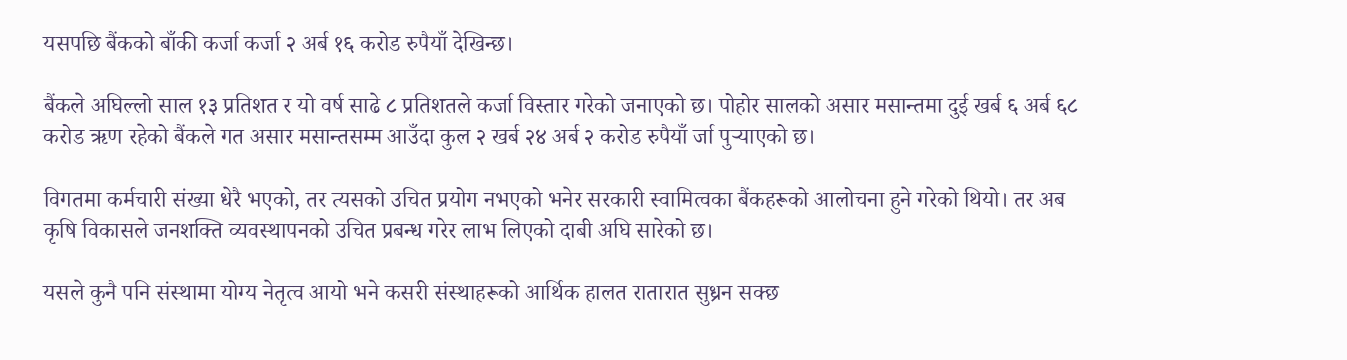यसपछि बैंकको बाँकी कर्जा कर्जा २ अर्ब १६ करोड रुपैयाँ देखिन्छ।

बैंकले अघिल्लो साल १३ प्रतिशत र यो वर्ष साढे ८ प्रतिशतले कर्जा विस्तार गरेको जनाएको छ। पोहोर सालको असार मसान्तमा दुई खर्ब ६ अर्ब ६८ करोड ऋण रहेको बैंकले गत असार मसान्तसम्म आउँदा कुल २ खर्ब २४ अर्ब २ करोड रुपैयाँ र्जा पुर्‍याएको छ।

विगतमा कर्मचारी संख्या धेरै भएको, तर त्यसको उचित प्रयोग नभएको भनेर सरकारी स्वामित्वका बैंकहरूको आलोचना हुने गरेको थियो। तर अब कृषि विकासले जनशक्ति व्यवस्थापनको उचित प्रबन्ध गरेर लाभ लिएको दाबी अघि सारेको छ।

यसले कुनै पनि संस्थामा योग्य नेतृत्व आयो भने कसरी संस्थाहरूको आर्थिक हालत रातारात सुध्रन सक्छ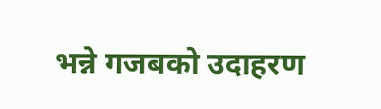भन्ने गजबको उदाहरण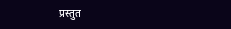प्रस्तुत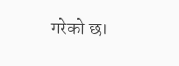गरेको छ।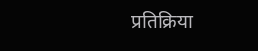प्रतिक्रिया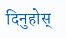दिनुहोस्